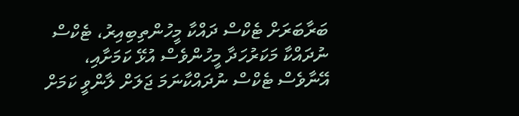ބަރާބަރަށް ޓެކްސް ދައްކާ މީހުންތިބިއިރު، ޓެކްސް ނުދައްކާ މަކަރުހަދާ މީހުންވެސް އުޅޭ ކަމަށާއި، އޭނާވެސް ޓެކްސް ނުދައްކާނަމަ ޖަލަށް ލާންވީ ކަމަށް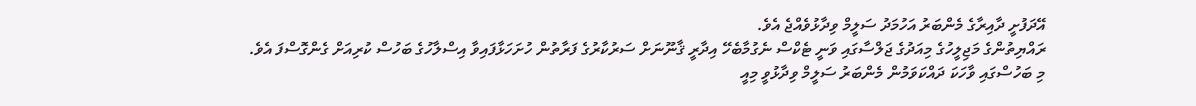އޭދަފުށީ ދާއިރާގެ މެންބަރު އަހުމަދު ސަލީމް ވިދާޅުވެއްޖެ އެވެ.
ރައްޔިތުންގެ މަޖިލީހުގެ މިއަދުގެ ޖަލްސާގައި ވަނީ ޓެކްސް ނެގުމާބެހޭ އިދާރީ ޤާނޫނަށް ސަރުކާރުގެ ފަރާތުން ހުށަހަޅާފައިވާ އިސްލާހުގެ ބަހުސް ކުރިއަށް ގެންގޮސްފަ އެވެ.
މި ބަހުސްގައި ވާހަކަ ދައްކަވަމުން މެންބަރު ސަލީމް ވިދާޅުވީ މިއީ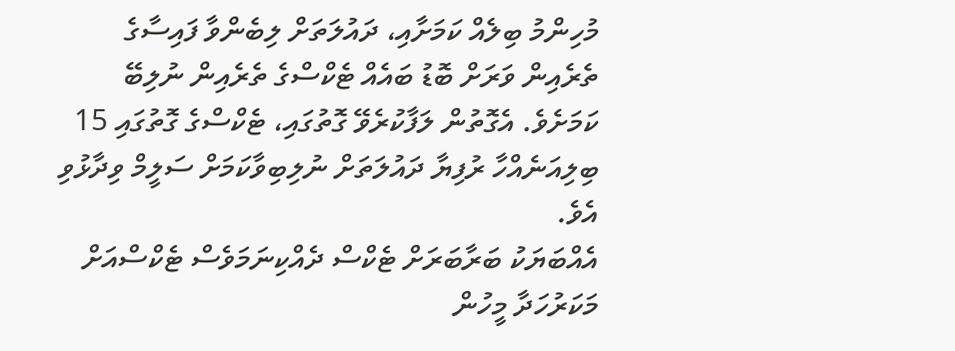މުހިންމު ބިލެއް ކަމަށާއި، ދައުލަތަށް ލިބެންވާ ފައިސާގެ ތެރެއިން ވަރަށް ބޮޑު ބައެއް ޓެކްސްގެ ތެރެއިން ނުލިބޭ ކަމަށެވެ. އެގޮތުން ލަފާކުރެވޭ ގޮތުގައި، ޓެކްސްގެ ގޮތުގައި 15 ބިލިއަނެއްހާ ރުފިޔާ ދައުލަތަށް ނުލިބިވާކަމަށް ސަލީމް ވިދާޅުވި އެވެ.
އެއްބަޔަކު ބަރާބަރަށް ޓެކްސް ދެއްކިނަމަވެސް ޓެކްސްއަށް މަކަރުހަދާ މީހުން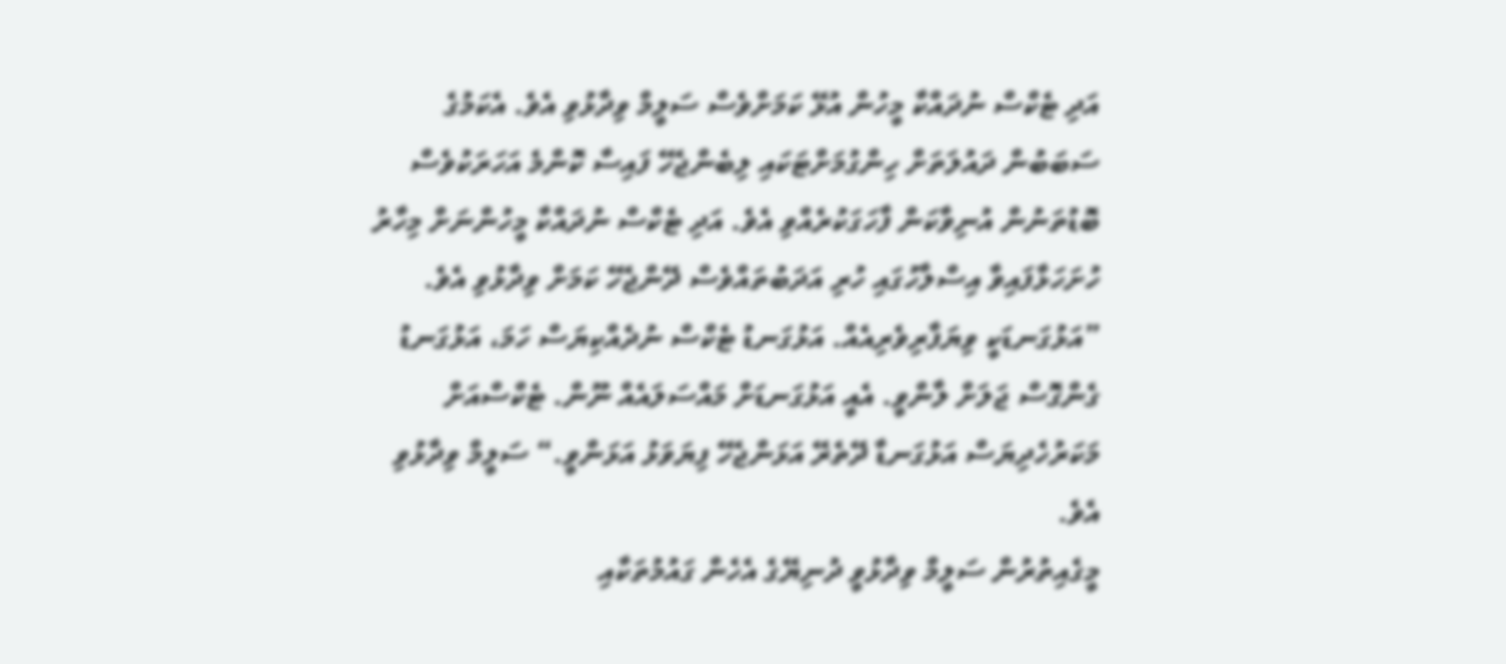އަދި ޓެކްސް ނުދައްކާ މީހުން އުޅޭ ކަމަށްވެސް ސަލީމް ވިދާޅުވި އެވެ. އެކަމުގެ ސަބަބުން ދައުލަތަށް ހިންގުމަށްޓަކައި ލިބެންޖެހޭ ފައިސާ ކޮންމެ އަހަރަކުވެސް ބޮޑުތަނުން އުނިވާކަން ފާހަގަކުރެއްވި އެވެ. އަދި ޓެކްސް ނުދައްކާ މީހުންނަށް މިހާރު ހުށަހަޅާފައިވާ އިސްލާހުގައި ހުރި އަދަބުތައްވެސް ދޭންޖެހޭ ކަމަށް ވިދާޅުވި އެވެ.
”އަޅުގަނޑަކީ ވިޔަފާރިވެރިއެއް. އަޅުގަނޑު ޓެކްސް ނުދެއްކިޔަސް ހަމަ، އަޅުގަނޑު ގެންގޮސް ޖަލަށް ލާންވީ. އެއީ އަޅުގަނޑަށް މައްސަލައެއް ނޫން. ޓެކްސްއަށް މަކަރުހެދިޔަސް އަޅުގަނޑާ ދޭތެރޭ އަޅަންޖެހޭ ފިޔަވަޅު އަޅަންވީ.“ ސަލީމް ވިދާޅުވި އެވެ.
މީގެއިތުރުން ސަލީމް ވިދާޅުވީ ދުނިޔޭގެ އެހެން ގައުމުތަކާއި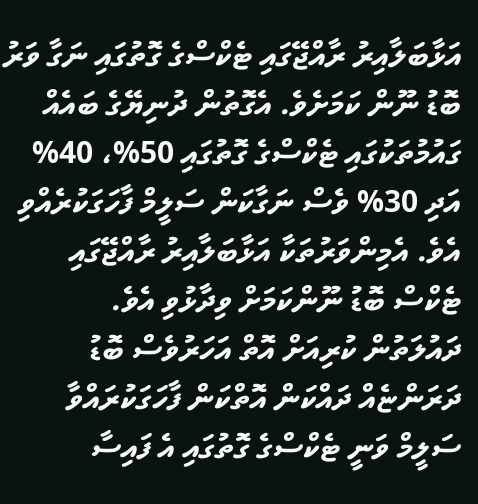އަޅާބަލާއިރު ރާއްޖޭގައި ޓެކްސްގެ ގޮތުގައި ނަގާ ވަރު ބޮޑު ނޫން ކަމަށެވެ. އެގޮތުން ދުނިޔޭގެ ބައެއް ގައުމުތަކުގައި ޓެކްސްގެ ގޮތުގައި 50%، 40% އަދި 30% ވެސް ނަގާކަން ސަލީމް ފާހަގަކުރެއްވި އެވެ. އެމިންވަރުތަކާ އަޅާބަލާއިރު ރާއްޖޭގައި ޓެކްސް ބޮޑު ނޫންކަމަށް ވިދާޅުވި އެވެ.
ދައުލަތުން ކުރިއަށް އޮތް އަހަރުވެސް ބޮޑު ދަރަންޏެއް ދައްކަން އޮތްކަން ފާހަގަކުރައްވާ ސަލީމް ވަނީ ޓެކްސްގެ ގޮތުގައި އެ ފައިސާ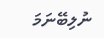ނުލިބޭނަމަ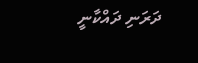ދަރަނި ދައްކާނީ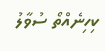ކިހިނެއްތޯ ސުވާލު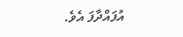އުފައްދާފަ އެވެ.